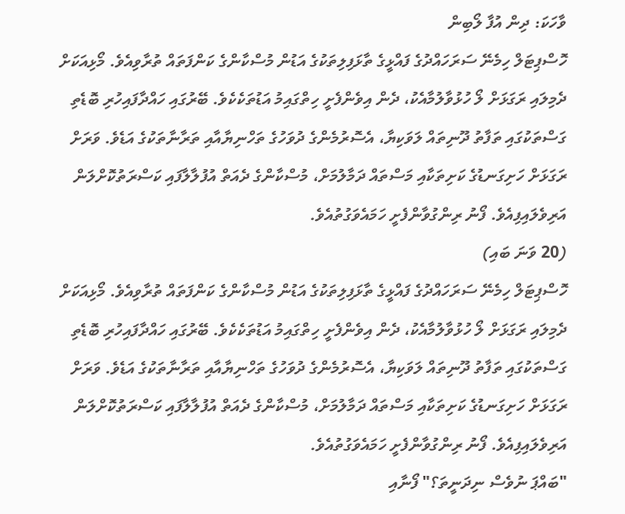ވާހަކަ: ދިން އުފާ ލޯބިން
ހޮސްޕިޓަލް ހިމެނޭ ސަރަހައްދުގެ ފައްޅީގެ ތާޅަފިލިތަކުގެ އަޑުން މުސްކާންގެ ކަންފަތައް ތުރާވިއެވެ. މޯޅިއަކަށް ދެމިލައި ރަގަޅަށް ލޯ ހުޅުވާލުމާއެކު، ދެން އިވެންފެށީ ހިތްގައިމު އަޑުތަކެކެވެ. ބޭރުގައި ހައްދާފައިހުރި ބޮޑެތި ގަސްތަކުގައި ތަފާތު ދޫނިތައް ލަވަކިޔާ، އެސޮރުމެންގެ ދުވަހުގެ ތަހްނިޔާއާއި ތަރާނާތަކުގެ އަޑެވެ. ވަރަށް ރަގަޅަށް ހަށިގަނޑުގެ ކަށިތަކާއި މަސްތައް ދަމާލުމަށް، މުސްކާންގެ ދެއަތް އުފުލާލާފައި ކަސްރަތުކޮށްލަން އަރިވެލައިފިއެވެ. ފޯނު ރިންގުވާންފެށީ ހަމައެވަގުތުއެވެ.
(20 ވަނަ ބައި)
ހޮސްޕިޓަލް ހިމެނޭ ސަރަހައްދުގެ ފައްޅީގެ ތާޅަފިލިތަކުގެ އަޑުން މުސްކާންގެ ކަންފަތައް ތުރާވިއެވެ. މޯޅިއަކަށް ދެމިލައި ރަގަޅަށް ލޯ ހުޅުވާލުމާއެކު، ދެން އިވެންފެށީ ހިތްގައިމު އަޑުތަކެކެވެ. ބޭރުގައި ހައްދާފައިހުރި ބޮޑެތި ގަސްތަކުގައި ތަފާތު ދޫނިތައް ލަވަކިޔާ، އެސޮރުމެންގެ ދުވަހުގެ ތަހްނިޔާއާއި ތަރާނާތަކުގެ އަޑެވެ. ވަރަށް ރަގަޅަށް ހަށިގަނޑުގެ ކަށިތަކާއި މަސްތައް ދަމާލުމަށް، މުސްކާންގެ ދެއަތް އުފުލާލާފައި ކަސްރަތުކޮށްލަން އަރިވެލައިފިއެވެ. ފޯނު ރިންގުވާންފެށީ ހަމައެވަގުތުއެވެ.
"ބައްޕަ ނުވެސް ނިދަނީތަ؟" ފޯނާއި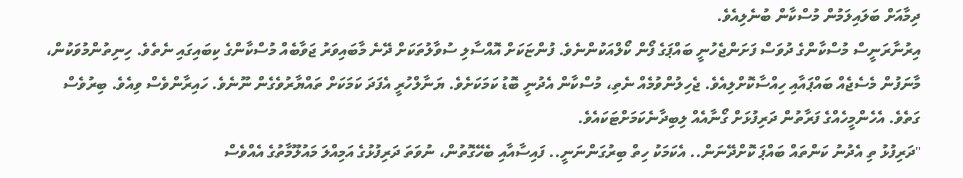ދިމާއަށް ބަލައިލަމުން މުސްކާން ބުނެލިއެވެ.
އިރުނާރަނީސް މުސްކާންގެ ދުވަސް ފަށަންޖެހުނީ ބައްޕަގެ ފޯން ކޯލްއަކުންނެވެ. ފުންޏަކަށް އޮއްސާލި ސުވާލުތަކަށް ދޭނެ މާބައިވަރު ޖަވާބެއް މުސްކާންގެ ކިބައިގައި ނެތެވެ. ހިނިތުންމުވަކުން، މާނަފުން މެސެޖެއް ބައްޕައާއި ހިއްސާކޮށްލިއެވެ. ޖެހިލުންވުމެއް ނެތި، މުސްކާން އެދުނީ ބޮޑު ކަމަކަށެވެ. ޔަނާލްހުރީ އެފަދަ ކަމަކަށް ތައްޔާރުވެގެން ނޫނެވެ. ހައިރާންވެސް ވިއެވެ. ބިރުވެސް ގަތެވެ. އެހެންމީހެއްގެ ފަރާތުން ދަރިފުޅަށް ގޯނާއެއް ލިބިދާނެކަމަށްޓަކައެވެ.
"ދަރިފުޅު ތި އެދުނު ކަންތައް ބައްޕަ ކޮށްދޭނަން.. އެކަމަކު ހިތް ބިރުގަންނަނީ.. ފައިސާއާއި ބެހޭގޮތުން، ނުވަތަ ދަރިފުޅުގެ އަމިއްލަ މައުލޫމާތުގެ އެއްވެސް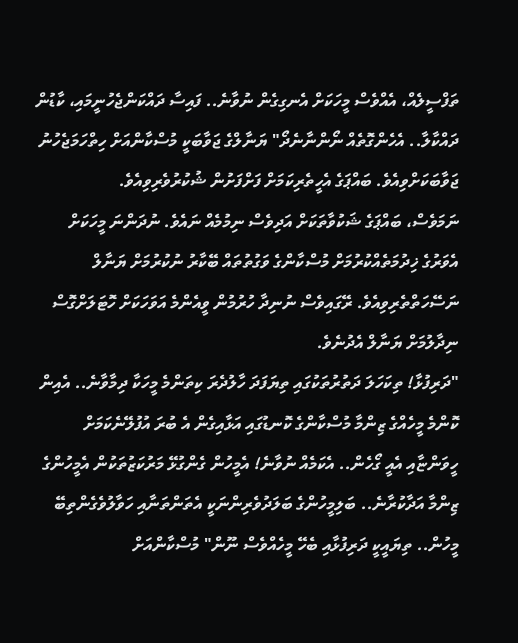ތަފްސީލެއް، އެއްވެސް މީހަކަށް އެނގިގެން ނުވާނެ.. ފައިސާ ދައްކަންޖެހުނީމައި، ކާޑުން ދައްކާލާ.. އެހެންގޮތެއް ނޯންނާނެދޯ" ޔަނާލްގެ ޖަވާބަކީ މުސްކާންއަށް ހިތްހަމަޖެހުނު ޖަވާބަކަށްވިއެވެ. ބައްޕަގެ އެހީތެރިކަމަށް ފަށްފަށުން ޝުކުރުވެރިވިއެވެ.
ނަމަވެސް، ބައްޕަގެ ޝަކުވާތަކަށް އަދިވެސް ނިމުމެއް ނައެވެ. ނުދަންނަ މީހަކަށް އެވަރުގެ ޚިދުމަތެއްކުރުމަށް މުސްކާންގެ ވަގުތުތައް ބޭކާރު ނުކުރުމަށް ޔަނާލް ނަސޭހަތްތެރިވިއެވެ. ރޭގައިވެސް ނުނިދާ ހުރުމުން ވީއެންމެ އަވަހަކަށް ހޮޓަލަށްގޮސް ނިދާލުމަށް ޔަނާލް އެދުނެވެ.
"ދަރިފުޅާ! ތިކަހަލަ ދަތުރުތަކުގައި ތިޔަފަދަ ހާލުދެރަ ކިތަންމެ މީހަކާ ދިމާވާނެ.. އެއިން ކޮންމެ މީހެއްގެ ޒިންމާ މުސްކާންގެ ކޮނޑުގައި އަޅާއިގެން އެ ބުރަ އުފުލޭނެކަމަށް ހީވަންޏާއި އެއީ ގޯހެން.. އެކަމެއް ނުވާނެ! އެމީހުން ގެންގުޅޭ މަރުކަޒުތަކުން އެމީހުންގެ ޒިންމާ އަދާކުރާނެ.. ބަލިމީހުންގެ ބަލަދުވެރިންނަކީ އެތަންތަނާއި ހަވާލުވެގެންތިބޭ މީހުން.. ތިޔައީކީ ދަރިފުޅާއި ބެހޭ މީހެއްވެސް ނޫން" މުސްކާންއަށް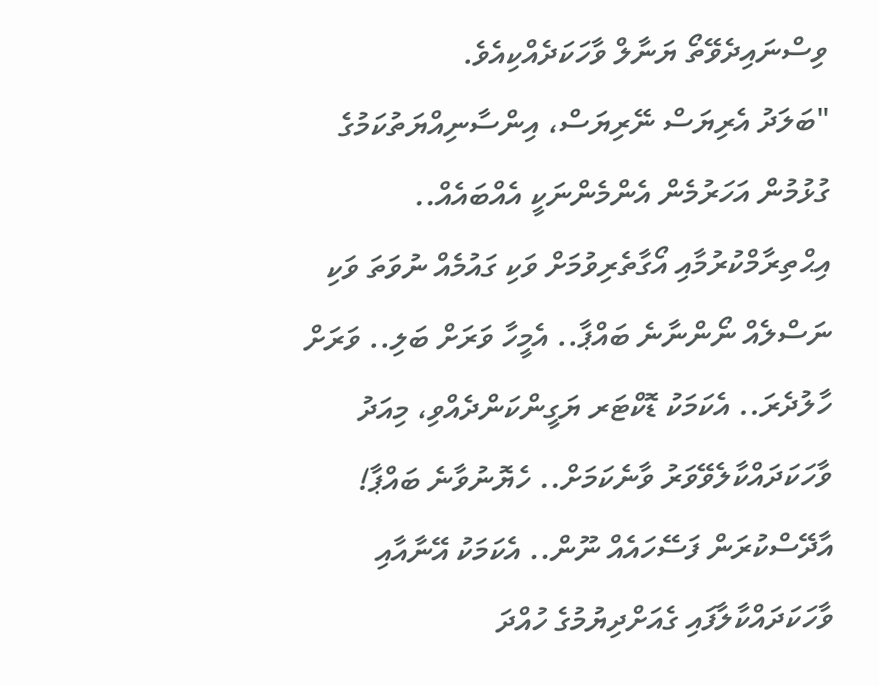ވިސްނައިދެވޭތޯ ޔަނާލް ވާހަކަދެއްކިއެވެ.
"ބަލަދު އެރިޔަސް ނޭރިޔަސް، އިންސާނިއްޔަތުކަމުގެ ގުޅުމުން އަހަރުމެން އެންމެންނަކީ އެއްބައެއް.. އިޙްތިރާމްކުރުމާއި އޯގާތެރިވުމަށް ވަކި ގައުމެއް ނުވަތަ ވަކި ނަސްލެއް ނޯންނާނެ ބައްޕާ.. އެމީހާ ވަރަށް ބަލި.. ވަރަށް ހާލުދެރަ.. އެކަމަކު ޑޮކްޓަރ ޔަގީންކަންދެއްވި، މިއަދު ވާހަކަދައްކާލެވޭވަރު ވާނެކަމަށް.. ހެޔޮނުވާނެ ބައްޕާ! އާދޭސްކުރަން ފަސޭހައެއް ނޫން.. އެކަމަކު އޭނާއާއި ވާހަކަދައްކާލާފައި ގެއަށްދިޔުމުގެ ހުއްދަ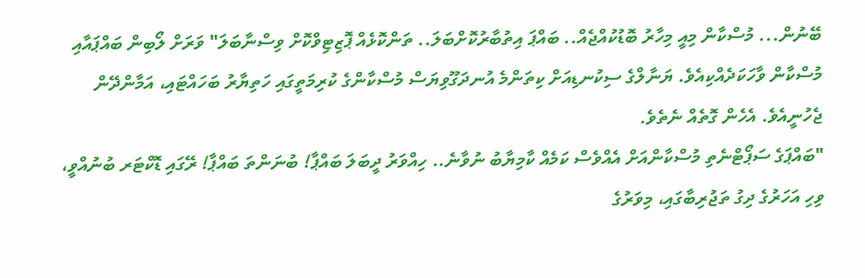ބޭނުން... މުސްކާން މިއީ މިހާރު ބޮޑުކުއްޖެއް.. ބައްޕަ އިތުބާރުކޮށްބަލަ.. ތަންކޮޅެއް ޕޮޒިޓިވްކޮށް ވިސްނާބަލަ" ވަރަށް ލޯބިން ބައްޕައާއި މުސްކާން ވާހަކަދެއްކިއެވެ. ޔަނާލްގެ ސިކުނޑިއަށް ކިތަންމެ އުނދަގޫވިޔަސް މުސްކާންގެ ކުރިމަތީގައި ހަތިޔާރު ބަހައްޓައި، އަމާންދޭން ޖެހުނީއެވެ. އެހެން ގޮތެއް ނެތެވެ.
"ބައްޕަގެ ސަޕޯޓްނެތި މުސްކާންއަށް އެއްވެސް ކަމެއް ކާމިޔާބު ނުވާނެ.. ހިއްވަރު ދީބަލަ ބައްޕާ! ބުނަންތަ ބައްޕާ! ރޭގައި ޑޮކްޓަރ ބުނުއްވީ، ވިހި އަހަރުގެ ދިގު ތަޖުރިބާގައި، މިވަރުގެ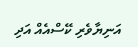އަނިޔާވެރި ކޭސްއެއް އަދި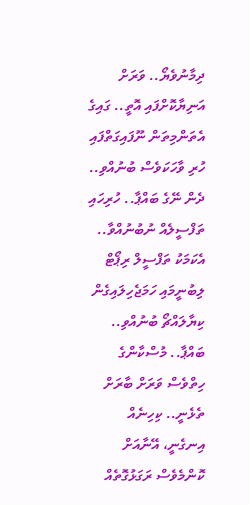ދިމާނުވެޔޯ.. ވަރަށް އަނިޔާކޮށްފައި އޮތީ.. ގައިގެ އެތަންމިތަން ނޫފައިގަތްފައި ހުރި ވާހަކަވެސް ބުނުއްވި.. ދެން ނޭގެ ބައްޕާ.. ހުރިހައި ތަފްސީލެއް ނުބުނުއްވާ.. އެކަމަކު ތަފްސީލް ރިޕޯޓް ލިބުނީމައި ހަމަޖެހިލައިގެން ކިޔާލައްޗޯ ބުނުއްވި.. ބައްޕާ.. މުސްކާންގެ ހިތްވެސް ވަރަށް ބާރަށް ތެޅެނީ.. ކިހިނެއް އިނގެނީ، އޭނާއަށް ކޮންމެވެސް ރަގަޅުގޮތެއް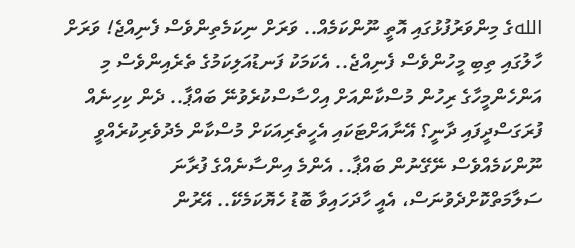اللهގެ މިންވަރުފުޅުގައި އޮތީ ނޫންކަމެއް.. ވަރަށް ނިކަމެތިންވެސް ފެނިއްޖެ! ވަރަށް ހާލުގައި ތިބި މީހުންވެސް ފެނިއްޖެ.. އެކަމަކު ފަނޑުއަލިކަމުގެ ތެރެއިންވެސް މި އަންހެންމީހާގެ ރިހުން މުސްކާންއަށް އިހްސާސްކުރެވުނޭ ބައްޕާ.. ދެން ކިހިނެއް ފުރަގަސްދީފައި ދާނީ؟ އޭނާއަށްޓަކައި އެހީތެރިއަކަށް މުސްކާން މެދުވެރިކުރެއްވީ ނޫންކަމެއްވެސް ނޭގޭނުން ބައްޕާ.. އެންމެ އިންސާނެއްގެ ފުރާނަ ސަލާމަތްކޮށްދެވުނަސް، އެއީ ހާދަހައިވާ ބޮޑު ހެޔޮކަމެކޭ.. އޭރުން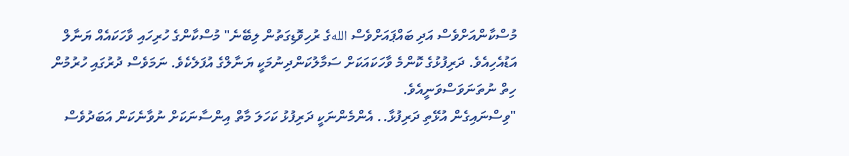މުސްކާންއަށްވެސް އަދި ބައްޕައަށްވެސް اللهގެ ރުހިވޮޑިގަތުން ލިބޭނެ" މުސްކާންގެ ހުރިހައި ވާހަކައެއް ޔަނާލް އަޑުއެހިއެވެ. ދަރިފުޅުގެ ކޮންމެ ވާހަކައަކަށް ސަމާލުކަންދިނުމަކީ ޔަނާލްގެ އުފަލެކެވެ. ނަމަވެސް ދުރުގައި ހުރުމުން ހިތް ނުތަނަވަސްވަނީއެވެ.
"ވިސްނައިގެން އުޅޭތި ދަރިފުޅާ.. އެންމެންނަކީ ދަރިފުޅު ކަހަލަ މާތް އިންސާނަކަށް ނުވާނެކަން އަބަދުވެސް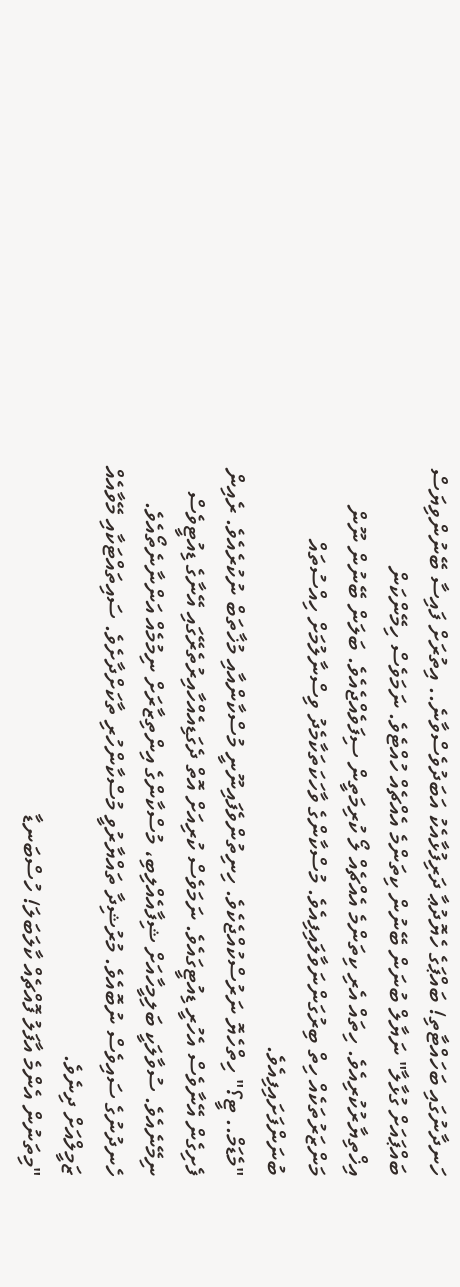ހަނދާނުގައި ބަހައްޓާތި! ބައްޕަގެ ހެޔޮދުޢާ ދަރިފުޅާއެކު އަބަދުވެސްވާނެ.. އިތުރަށް ފައިސާ ބޭނުންވިޔަސް ބައްޕައަށް ގުޅާލާ" ނަޔާލް ބުނަން ބޭނުން ކިތަންމެ އެއްޗެއް ހުއްޓެވެ. ނަމަވެސް ހިމޭންކަން އިޚްތިޔާރުކުރިއެވެ. ހިތައް އެރި ކިތަންމެ އެއްޗެއް ލޯ ކުރިމަތީން ސިފަވެއްޖެއެވެ. ބަލަން ބޭނުން ނޫން މަންޒަރުތަކެއް ހިތް ބިރުގަންނަވާލައިފިއެވެ. މުސްކާންގެ ވާހަކަތަކާމެދު ވިސްނާލުމަށް ހިއްސުތައް ބުނަންފަށައިފިއެވެ.
"މެޑަމް.. ޓީ؟" ހިތްހެޔޮ ނަރުސްކުއްޖެކެވެ. ހިނިތުންވެފައިނޫނީ މުސްކާންއާއި މުޚާތަބް ނުކުރެއެވެ. ރެއިން ފެށިގެން އޭނާވެސް އެހުރީ ޑިއުޓީގައެވެ. ނަމަވެސް ކުރިއަށް އޮތް ދެގަޑިއެއްހާއިރުތެރޭގައި އޭނާގެ ޑިއުޓީވެސް ނިމޭނެއެވެ. ސުވާލަކީ ބަލިމީހާއަށް ޝިފާއެއްލިބި، މުސްކާންގެ އިންތިޒާރަށް ނިމުމެއް އަންނާނެތޯއެވެ.
ހެނދުނުގެ ސައިވެސް ނުބޮއެވެ. މުރުޝިދާ ތައްޔާރުވީ މުސްކާންހުރި ތާކަށްދާށެވެ. ސައިތައްޓަކާއި މޭވާއެއް ޒަމީލްއަށް ދިނެވެ.
"މިތަނުން އެންމެ އާފަލު ފޮއްޗެއް ކާލަބަލަ! ހުސްބަނޑާ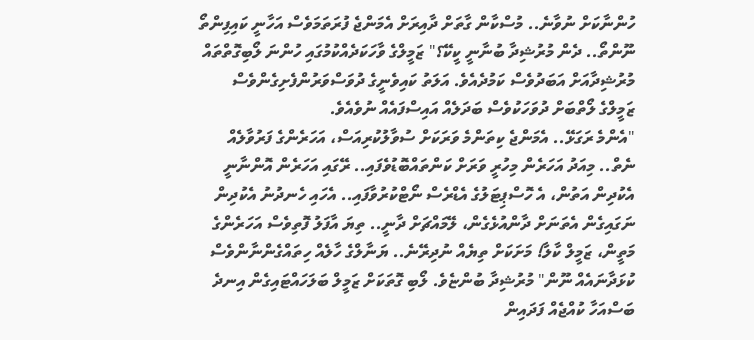ހުންނާކަށް ނުވާނެ.. މުސްކާން ގާތަށް ދާއިރަށް އެމަންޖެ ފުރަތަމަވެސް އަހާނީ ކައިފިންތޯ ނޫންތޯ.. ދެން މުރުޝިދާ ބުނާނީ ކީކޭ؟" ޒަމީލްގެ ވާހަކަދެއްކުމުގައި ހުންނަ ލޯބިގޮތްތައް މުރުޝިދާއަށް އަބަދުވެސް ކަމުދެއެވެ. އަލަތު ކައިވެނީގެ ދުވަސްވަރުންފެށިގެންވެސް ޒަމީލްގެ ލޯތްބަށް ދުވަހަކުވެސް ބަދަލެއް އައިސްފައެއް ނުވެއެވެ.
"އެންމެ ރަގަޅޭ.. އެމަންޖެ ކިތަންމެ ވަރަކަށް ސުވާލުކުރިއަސް، އަހަރެންގެ ފަރުވާލެއް ނެތް.. މިއަދު އަހަރެން މިހުރީ ވަރަށް ކަންތައްބޮޑުވެފައި.. ރޭގައި އަހަރެން އޮންނާނީ އެކުދިން އަތުން، އެ ހޮސްޕިޓަލުގެ އެޑްރެސް ނޯޓްކުރުވާފައި.. އެހައި ހެނދުނު އެކުދިން ނަގައިގެން އެތަނަށް ދާންއުޅެގެން، ލޭމައްޗަށް ދާނީ.. ތިޔަ އާފަލު ފޮތިވެސް އަހަރެންގެ މަތީން، ޒަމީލް ކާލާ! މަށަކަށް ތިޔެއް ނުދިރޭނެ.. ޔަނާލްގެ ހާލެއް ހިތައްގެންނާންވެސް ކުޅަދާނައެއް ނޫން" މުރުޝިދާ ބުންޏެވެ. ލޯބި ގޮތަކަށް ޒަމީލް ބަލަހައްޓައިގެން އިނދެ ބަސްއަހާ ކުއްޖެއް ފަދައިން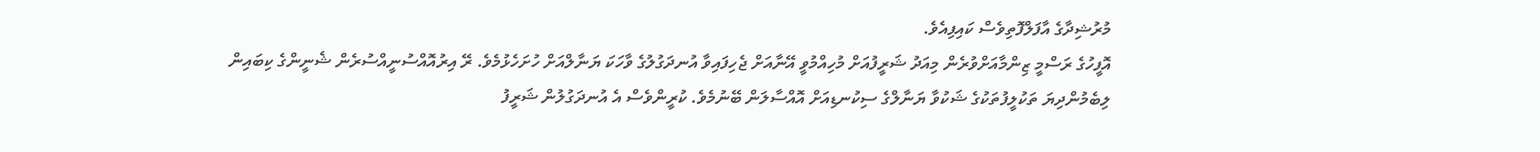މުރުޝިދާގެ އާފަލްފޮތިވެސް ކައިފިއެވެ.
އޮފީހުގެ ރަސްމީ ޒިންމާއަށްވުރެން މިއަދު ޝަރީފުއަށް މުހިއްމުވީ އޭނާއަށް ޖެހިފައިވާ އުނދަގުލުގެ ވާހަކަ ޔަނާލްއަށް ހުށަހެޅުމެވެ. ރޭ އިރުއޮއްސުނީއްސުރެން ޝެނީންގެ ކިބައިން ލިބެމުންދިޔަ ތަކުލީފުތަކުގެ ޝަކުވާ ޔަނާލްގެ ސިކުނޑިއަށް އޮއްސާލަން ބޭނުމެވެ. ކުރީންވެސް އެ އުނދަގުލުން ޝަރީފު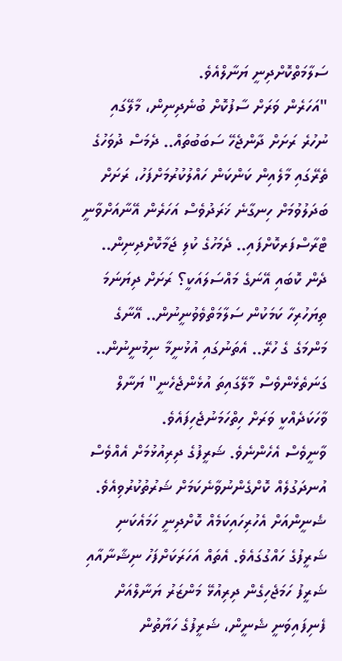ސަލާމަތްކޮށްދިނީ ޔަނާލްއެވެ.
"އަހަރެން ވަރަށް ސާފުކޮށް ބުނެދިނިން، މާލޭގައި ނުހުރެ ރަށަށް ދާންޖެހޭ ސަބަބުތައް.. ދެމަސް ދުވަހުގެ ތެރޭގައި މާލެއިން ކަންކަން ހައްލުކުރުމަށްފަހު، ރަށަށް ބަދަލުވުމަށް ހިނގާނެ ޚަރަދުވެސް އަހަރެން އޭނާއަށްވާނީ ޓްރާސްފަރކޮށްފައި.. ދެމަހުގެ ކުލި ޖަމާކޮށްދިނިން.. ދެން ކޮބައި އޭނަގެ މައްސަލައަކީ؟ ރަށަށް ދިޔަނަމަ ތިޔަހުރިހާ ކަމަކުން ސަލާމަތްވެވުނީނުން.. އޭނާގެ މަންމަގެ ގެ ހުރޭ.. އެތަނުގައި އުޅުނީމާ ނިމުނީނުން.. ގަނަތެޅެންވެސް މާލޭގައިތަ އުޅެންޖެހެނީ" ޔަނާލް ވާހަކަދެއްކީ ވަރަށް ހިތްހަމަނުޖެހިފައެވެ.
ވާނީވެސް އެހެންނެވެ. ޝަރީފުގެ ދިރިއުޅުމަށް އެއްވެސް އުނދަގުލެއް ކޮށްގެންނުވާނެކަމަށް ޝަރުތުކުރުވިއެވެ. ޝެނީންއަށް އެހުރިހައިކަމެއް ކޮށްދިނީ ހަމައެކަނި ޝަރީފުގެ ހައްގުގައެވެ. އެތައް އަހަރަކަށްފަހު ނިޝާނާއާއި ޝަރީފު ހަމަޖެހިގެން ދިރިއުޅޭ މަންޒަރު ޔަނާލްއަށް ފެނިފައިވަނީ ޝެނީން، ޝަރީފުގެ ހަޔާތުން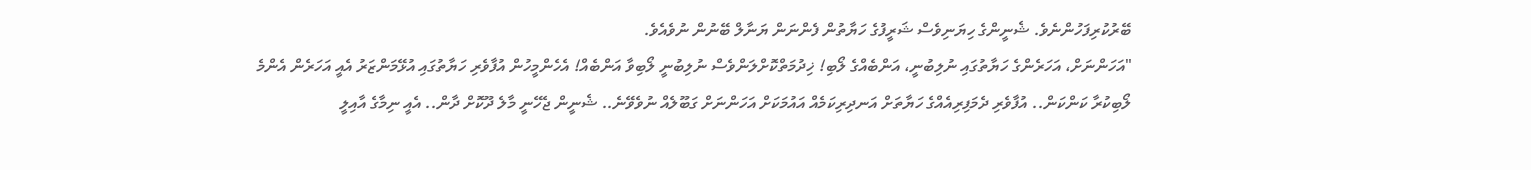ބޭރުކުރިފަހުންނެވެ. ޝެނީންގެ ހިޔަނިވެސް ޝަރީފުގެ ހަޔާތުން ފެންނަން ޔަނާލް ބޭނުން ނުވެއެވެ.
"އަހަންނަށް، އަހަރެންގެ ހަޔާތުގައި ނުލިބުނީ، އަންބެއްގެ ލޯބި! ޚިދުމަތްކޮށްލަންވެސް ނުލިބުނީ ލޯބިވާ އަންބެއް! އެހެންމީހުން އުފާވެރި ހަޔާތުގައި އުޅޭމަންޒަރު އެއީ އަހަރެން އެންމެ ލޯބިކުރާ ކަންކަން.. އުފާވެރި ދެމަފިރިއެއްގެ ހަޔާތަށް އަނދިރިކަމެއް އައުމަކަށް އަހަންނަށް ގަބޫލެއް ނުވެވޭނެ.. ޝެނީން ޖެހޭނީ މާލެ ދޫކޮށް ދާން.. އެއީ ނިމާގެ އާއިލީ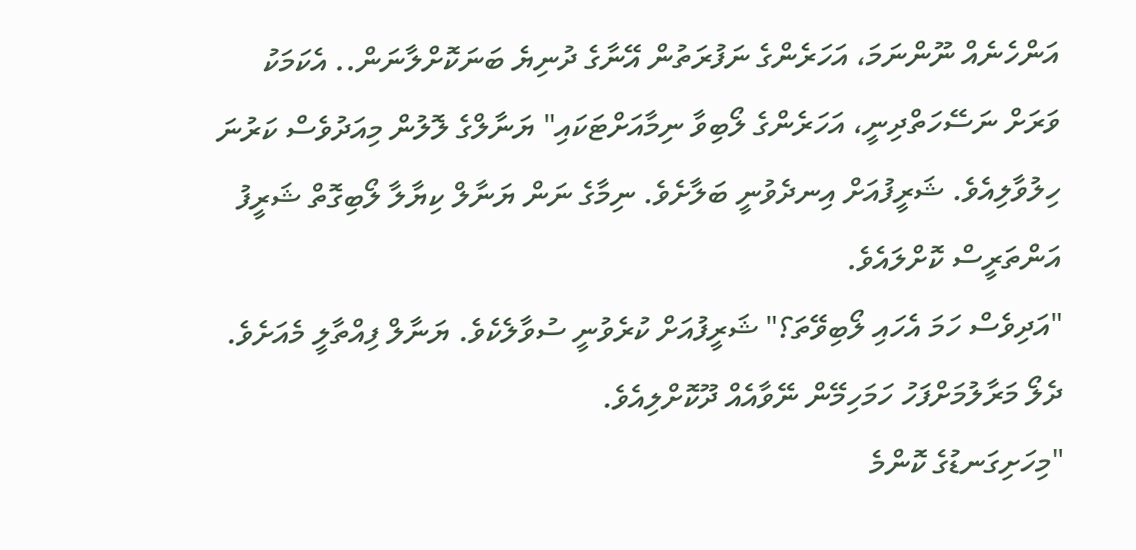އަންހެނެއް ނޫންނަމަ، އަހަރެންގެ ނަފުރަތުން އޭނާގެ ދުނިޔެ ބަނަކޮށްލާނަން.. އެކަމަކު ވަރަށް ނަސޭހަތްދިނީ، އަހަރެންގެ ލޯބިވާ ނިމާއަށްޓަކައި" ޔަނާލްގެ ލޮލުން މިއަދުވެސް ކަރުނަ ހިލުވާލިއެވެ. ޝަރީފުއަށް އިނދެވުނީ ބަލާށެވެ. ނިމާގެ ނަން ޔަނާލް ކިޔާލާ ލޯބިގޮތް ޝަރީފު އަންތަރީސް ކޮށްލައެވެ.
"އަދިވެސް ހަމަ އެހައި ލޯބިވޭތަ؟" ޝަރީފުއަށް ކުރެވުނީ ސުވާލެކެވެ. ޔަނާލް ފިއްތާލީ މެއަށެވެ. ދެލޯ މަރާލުމަށްފަހު ހަމަހިމޭން ނޭވާއެއް ދޫކޮށްލިއެވެ.
"މިހަށިގަނޑުގެ ކޮންމެ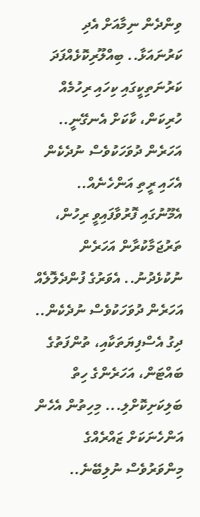ވިންދެން ނިމާއަށް އެދި ކަރުނައަޅާ.. ބިއްލޫރިކޮޅެއްފަދަ ކަރުނަތިކީގައި ކިހައި ރިހުމެއް ހުރިކަން، ކާކަށް އެނގޭނީ.. އަހަރެން ދުވަހަކުވެސް ނުދެކެން އެހައި ރީތި އަންހެނެއް.. އެމޫނުގައި ފޮރުވާފައިވީ ރިހުން، ތަރުޖަމާކުރާން އަހަރެން ނުކުޅެދުނު.. އެވަރުގެ ފުންދެލޮލެއް އަހަރެން ދުވަހަކުވެސް ނުދެކެން.. ދިގު އެސްފިޔަތަކާއި، ތުންފަތުގެ ބައްޓަން، އަހަރެންގެ ހިތް ބަލިކަށިކޮށްލި... މިހިތުން އެހެން އަންހެނަކަށް ޒައްރެއްގެ މިންވަރުވެސް ނުލިބޭނެ..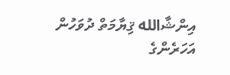އިންޝާالله ޤިޔާމަތް ދުވަހުން އަހަރެންގެ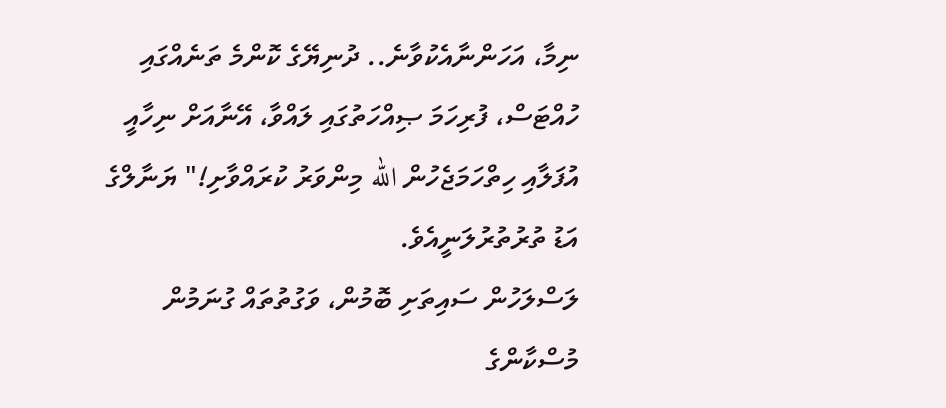ނިމާ، އަހަންނާއެކުވާނެ.. ދުނިޔޭގެ ކޮންމެ ތަނެއްގައި ހުއްޓަސް، ފުރިހަމަ ޞިއްހަތުގައި ލައްވާ، އޭނާއަށް ނިހާއީ އުފަލާއި ހިތްހަމަޖެހުން الله މިންވަރު ކުރައްވާށި!" ޔަނާލްގެ އަޑު ތުރުތުރުލަނީއެވެ.
ލަސްލަހުން ސައިތަށި ބޮމުން، ވަގުތުތައް ގުނަމުން މުސްކާންގެ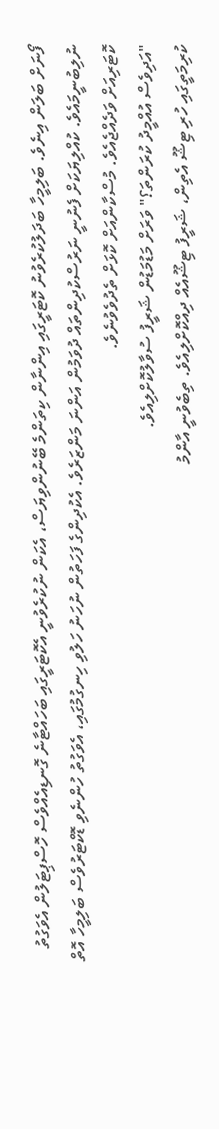ފޯނަށް ބަލަން އިނެވެ. ބަލިމީހާ ބަދަލުކުރެވުނު ކޮޓަރީގައި އިންނާން ކިތަންމެ ބޭނުންވިޔަސް، އެކަން ނުކުރެވުނީ އެކޮޓަރީގައި ބަހައްޓާނެ ގޮނޑިއެއްވެސް ހޮސްޕިޓަލުން އެވަގުތު ނުލިބުނީމައެވެ. ކުއްލިޔަކަށް ފެނުނީ ނަރުސްކުދިންތައް ދުވަމުން އަންނަ މަންޒަރެވެ. އެކުދިންގެ ފަހަތުން ނުހަނު ހަލުވި ހިނގުމުގައި، އެވަގުތު ހުންނެވި ޑޮކްޓަރުވެސް ބަލިމީހާ އޮތް ކޮޓަރިއަށް ވަދެއްޖެއެވެ. މުސްކާންއަށް ކޮޅަށް ތެދުވެވުނެވެ.
"އަދިވެސް އުއްމީދު ކުރަންތަ؟" ވަރަށް މަޑުމަޑުން ޝަރީފު ސުވާލުކޮށްލިއެވެ.
ކުރިމަތީގައި ހުރި ޓިޝޫ އެތިން، ޝަރީފު ޓިޝޫއެއް ދިއްކޮށްލިއެވެ. ތިބެވުނީ އާންމު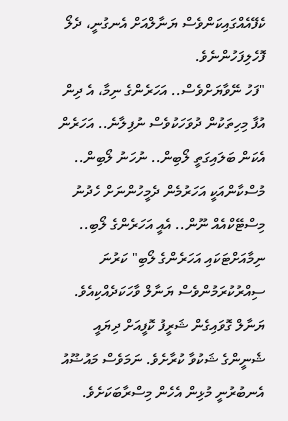ކެފޭއެއްގައިކަންވެސް ޔަނާލްއަށް އެނގުނީ، ދެލޯ ފޮހެލިފަހުންނެވެ.
"ފަހު ނޭވާޔަށްވެސް.. އަހަރެންގެ ނިމާ، އެ ދިން އުފާ މިހިތަކުން ދުވަހަކުވެސް ނުފިލާނެ.. އަހަރެން އެކަން ބަލައިގަތީ ލޯބިން.. ނުހަނު ލޯބިން.. މުސްކާންއަކީ އަހަރުމެން ދެމީހުންނަށް ހެދުނު މިސްޓޭކްއެއް ނޫން.. އެއީ އަހަރެންގެ ލޯބި.. ނިމާއަށްޓަކައި އަހަރެންގެ ލޯބި" ކަރުނަ ސިއްރުކުރަމުންވެސް ޔަނާލް ވާހަކަދެއްކިއެވެ. ޔަނާލް ގޮވައިގެން ޝަރީފު ކޮފީއަށް ދިޔައީ ޝެނީންގެ ޝަކުވާ ކުރާށެވެ. ނަމަވެސް މައުޟޫއު އެނބުރުނީ މުޅިން އެހެން މިސްރާބަކަށެވެ.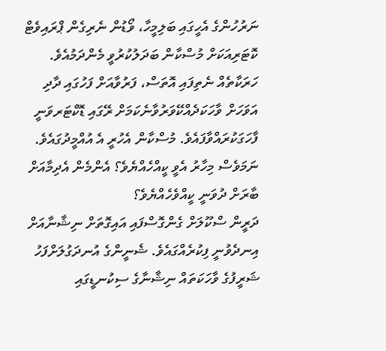ނަރުހުންގެ އެހީގައި ބަލިމީހާ، ވޯޑުން ނެރިގެން ޕްރައިވެޓް ކޮޓަރިއަކަށް މުސްކާން ބަދަލުކުރުވީ މެންދަމުއެވެ. ހަރަކާތެއް ނެތިފައި އޮތަސް، ފަރުވާއަށް ފަހުގައި ދާދި އަވަހަށް ވާހަކަދެއްކޭވަރުވާނެކަމަށް ރޭގައި ޑޮކްޓަރވަނީ ފާހަގަކުރައްވާފައެވެ. މުސްކާން އެހުރީ އެ އުއްމީދުގައެވެ. ނަމަވެސް މިހާރު އެވީ ކީއްހެއްޔެވެ؟ އެންމެން އެދިމާއަށް ބާރަށް ދުވަނީ ކީއްވެހެއްޔެވެ؟
ދަރީން ސްކޫލަށް ގެންގޮސްފައި އައިގޮތަށް ނިޝާނާއަށް އިނދެވުނީ ފިކުރެއްގައެވެ. ޝެނީންގެ އުނދަގުލަށްފަހު ޝަރީފުގެ ވާހަކަތައް ނިޝާނާގެ ސިކުނޑީގައި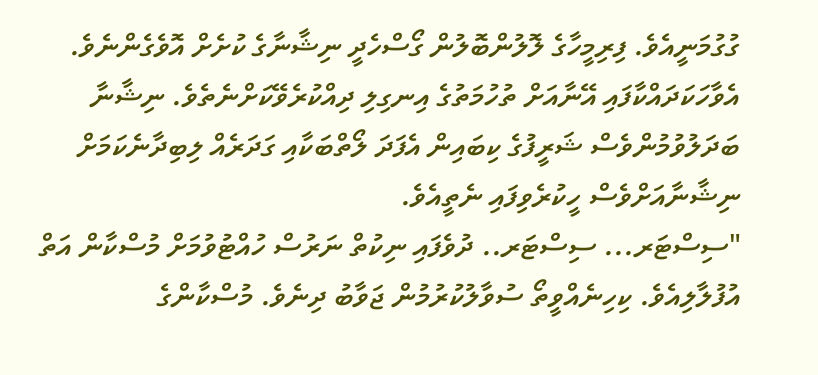ގުގުމަނީއެވެ. ފިރިމީހާގެ ލޮލުންބޮލުން ގޯސްހެދީ ނިޝާނާގެ ކުށެށް އޮވެގެންނެވެ. އެވާހަކަދައްކާފައި އޭނާއަށް ތުހުމަތުގެ އިނގިލި ދިއްކުރެވޭކަށްނެތެވެ. ނިޝާނާ ބަދަލުވުމުންވެސް ޝަރީފުގެ ކިބައިން އެފަދަ ލޯތްބަކާއި ގަދަރެއް ލިބިދާނެކަމަށް ނިޝާނާއަށްވެސް ހީކުރެވިފައި ނެތީއެވެ.
"ސިސްޓަރ... ސިސްޓަރ.. ދުވެފައި ނިކުތް ނަރުސް ހުއްޓުވުމަށް މުސްކާން އަތް އުފުލާލިއެވެ. ކިހިނެއްވީތޯ ސުވާލުކުރުމުން ޖަވާބު ދިނެވެ. މުސްކާންގެ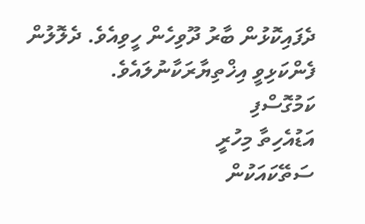ދެފައިކޮޅުން ބާރު ދޫވިހެން ހީވިއެވެ. ދެލޮލުން ފެންކަޅިވީ އިޚްތިޔާރަކާނުލައެވެ.
ކަމުގޮސްފި
އަޑުއެހިތާ މިހުރީ
ސަތޭކައަކުން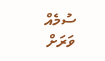ސުމެއް
ވަރަށް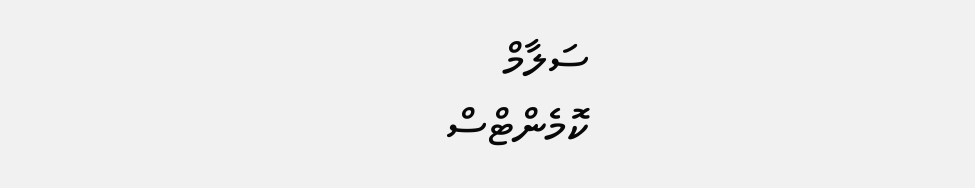ސަލާމް
ކޮމެންޓްސް